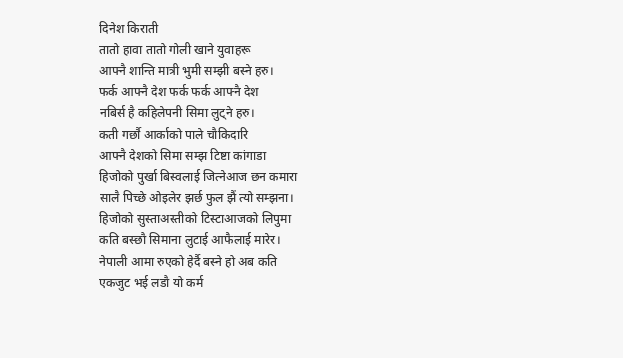दिनेश किराती
तातो हावा तातो गोली खाने युवाहरू
आफ्नै शान्ति मात्री भुमी सम्झी बस्ने हरु।
फर्क आफ्नै देश फर्क फर्क आफ्नै देश
नबिर्स है कहिलेपनी सिमा लुट्ने हरु।
कती गर्छौ आर्काको पाले चौकिदारि
आफ्नै देशको सिमा सम्झ टिष्टा कांगाडा
हिजोको पुर्खा बिस्वलाई जित्नेआज छन कमारा
सालै पिच्छे ओइलेर झर्छ फुल झैं त्यो सम्झना।
हिजोको सुस्ताअस्तीको टिस्टाआजको लिपुमा
कति बस्छौ सिमाना लुटाई आफैलाई मारेर।
नेपाली आमा रुएको हेर्दै बस्ने हो अब कति
एकजुट भई लडौ यो कर्म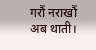गरौं नराखौं अब थाती।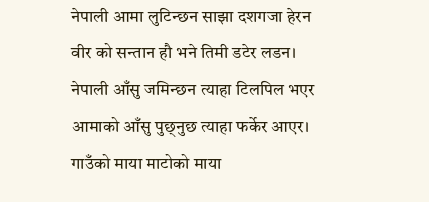नेपाली आमा लुटिन्छन साझा दशगजा हेरन
वीर को सन्तान हौ भने तिमी डटेर लडन।
नेपाली आँसु जमिन्छन त्याहा टिलपिल भएर
आमाको आँसु पुछ्नुछ त्याहा फर्केर आएर।
गाउँको माया माटोको माया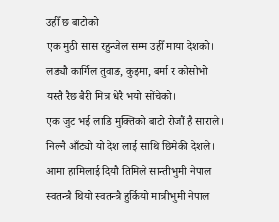उहीँ छ बाटोको
एक मुठी सास रहुन्जेल सम्म उहीँ माया देशको।
लड्यौ कार्गिल तुवाङ, कुइमा, बर्मा र कोसोभो
यस्तै रैछ बैरी मित्र धेरै भयो सोंचेको।
एक जुट भई लाडि मुक्तिको बाटो रोजौं है साराले।
निल्नै आँट्यो यो देश लाई साथि छिमेकी देशले।
आमा हामिलाई दियौ तिमिले सान्तीभुमी नेपाल
स्वतन्त्रै थियो स्वतन्त्रै हुर्कियो मात्रीभुमी नेपाल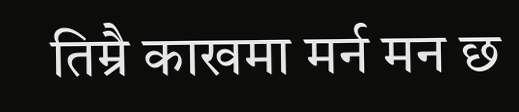तिम्रै काखमा मर्न मन छ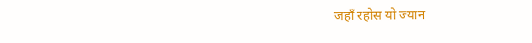जहाँ रहोस यो ज्यान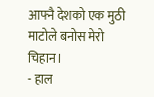आफ्नै देशको एक मुठी माटोले बनोस मेरो चिहान।
- हाल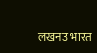लखनउ भारत